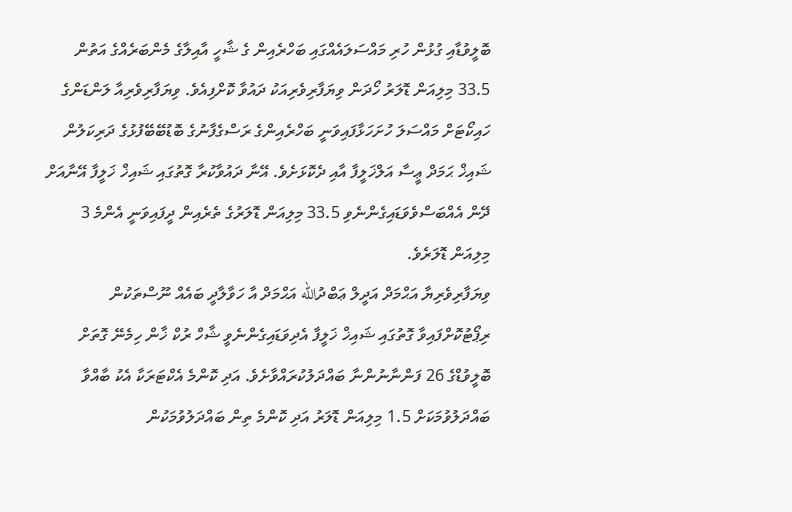ބޮލީވުޑާއި ގުޅުން ހުރި މައްސަލައެއްގައި ބަހްރެއިން ގެ ޝާހީ އާއިލާގެ މެންބަރެއްގެ އަތުން 33.5 މިލިއަން ޑޮލަރު ހޯދަން ވިޔަފާރިވެރިއަކު ދައުވާ ކޮށްފިއެވެ. ވިޔަފާރިވެރިއާ ލަންޑަންގެ ހައިކޯޓަށް މައްސަލަ ހުށަހަޅާފައިވަނީ ބަހްރެއިންގެ ރަސްގެފާނުގެ ބޮޑުބޭބޭފުޅުގެ ދަރިކަލުން ޝައިޚް ޙަމަދް ޢީސާ އަލްޚަލީފާ އާއި ދެކޮޅަށެވެ. އޭނާ ދައުވާކުރާ ގޮތުގައި ޝައިޚް ޚަލީފާ އޭނާއަށް ދޭން އެއްބަސްވެވަޑައިގެންނެވި 33.5 މިލިއަން ޑޮލަރުގެ ތެރެއިން ދީފައިވަނީ އެންމެ 3 މިލިއަން ޑޮލަރެވެ.
ވިޔަފާރިވެރިޔާ އަޙްމަދް އަދީލް ޢަބްދުالله އަޙްމަދް އާ ހަވާލާދީ ބައެއް ނޫސްތަކުން ރިޕޯޓުކޮށްފައިވާ ގޮތުގައި ޝައިޚް ޚަލީފާ އެދިވަޑައިގެންނެވީ ޝާހް ރުކް ޚާން ހިމެނޭ ގޮތަށް ބޮލީވުޑްގެ 26 ފަންނާނުންނާ ބައްދަލުކުރައްވާށެވެ. އަދި ކޮންމެ އެކްޓަރަކާ އެކު ބާއްވާ ބައްދަލުވުމަކަށް 1.5 މިލިއަން ޑޮލަރު އަދި ކޮންމެ ތިން ބައްދަލުވުމަކުން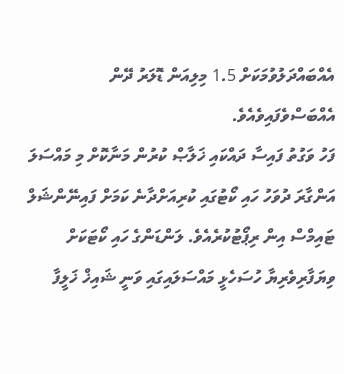އެއްބައްދަލުވުމަކަށް 1.5 މިލިއަން ޑޮލަރު ދޭން އެއްބަސްވެފައިވެއެވެ.
ފަހު ވަގުތު ފައިސާ ދައްކައި ޚަލާޞް ކުރުން މަނާކޮށް މި މައްސަލަ އަންގާރަ ދުވަހު ހައި ކޯޓުގައި ކުރިއަށްދާނެ ކަމަށް ފައިނޭންޝަލް ޓައިމްސް އިން ރިޕޯޓުކުރެއެވެ. ލަންޑަންގެ ހައި ކޯޓަކަށް ވިޔަފާރިވެރިޔާ ހުސަހެޅީ މައްސަލައިގައި ވަނީ ޝައިޚް ޚަލީފާ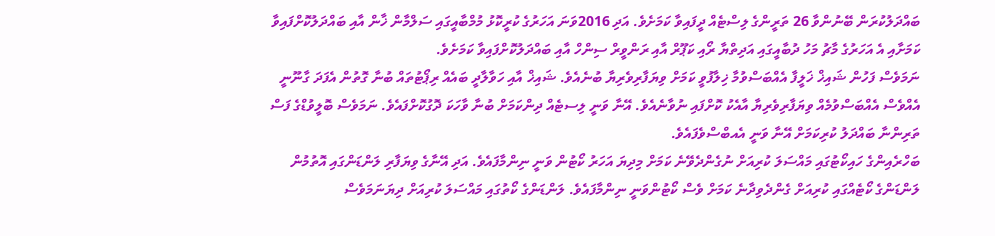ބައްދަލުކުރަން ބޭނުންވާ 26 ތަރީންގެ ލިސްޓެއް ދީފައިވާ ކަމަށެވެ. އަދި 2016ވަނަ އަހަރުގެ ކުރީކޮޅު މުމްބާއީގައި ސަލްމާން ޚާން އާއި ބައްދަލުކޮށްފައިވާ ކަމަށާއި އެ އަހަރުގެ މާޗު މަހު ދުބާއީގައި އަދިތްޔާ ރޯއި ކަޕޫރް އާއި ރަންވީރް ސިންހް އާއި ބައްދަލުކޮށްފައިވާ ކަމަށެވެ.
ނަމަވެސް ފަހުން ޝައިޚް ޚަލީފާ އެއްބަސްވުމާ ޚިލާފުވީ ކަމަށް ވިޔަފާރިވެރިޔާ ބުނެއެވެ. ޝައިޚް އާއި ހަވާލާދީ ބައެއް ރިޕޯޓުތައް ބުނާ ގޮތުން އެފަދަ ގާނޫނީ އެއްވެސް އެއްބަސްވުމެއް ވިޔަފާރިވެރިޔާ އާއެކު ކޮށްފައި ނުވާނެއެވެ. އޭނާ ވަނީ ލިސޓެއް ދިންކަމަށް ބުނާ ވާހަކަ ދޮގުކޮށްފައެވެ. ނަމަވެސް ބޮލީވުޑްގެ ފަސް ތަރިންނާ ބައްދަލު ކުރިކަމަށް އޭނާ ވަނީ އެއބްސްވެފައެވެ.
ބަހްރެއިންގެ ހައިކޯޓުގައި މައްސަލަ ކުރިއަށް ނުގެންދެވޭނެ ކަމަށް މިދިޔަ އަހަރު ކޯޓުން ވަނީ ނިންމާފައެވެ. އަދި އޭނާގެ ވިޔަފާރި ލަންޑަންގައި އޮތުމުން ލަންޑަންގެ ކޯޓެއްގައި ކުރިއަށް ގެންދެވިދާނެ ކަމަށް ވެސް ކޯޓުންވަނީ ނިންމާފައެވެ. ލަންޑަންގެ ކޯތުގައި މައްސަލަ ކުރިއަށް ދިޔަނަމަވެސް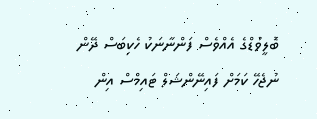ބޮލީވުޑްގެ އެއްވެސް ފަންނާނަކު ހެކިބަސް ދޭން ނުޖެހޭ ކަމަށް ފައިނޭންޝަލް ޓައިމްސް އިން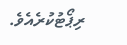ރިޕޯޓުކުރެއެވެ.